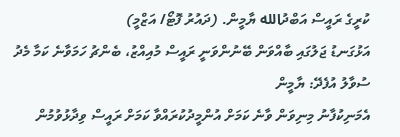ކުރީގެ ރައީސް އަބްދުالله ޔާމީން. (ދައުރު ފޮޓޯ/ އަޒްމީ)
އަޅުގަނޑު ޖަލުގައި ބާއްވަން ބޭނުންވަނީ ރައީސް މުއިއްޒު، ބެންޗު ހަމަވާނެ ކަމާ މެދު ސުވާލު އުފެދޭ: ޔާމީން
އެމަނިކުފާނު މިނިވަން ވާނެ ކަމަށް އުންމީދުކުރައްވާ ކަމަށް ރައީސް ވިދާޅުވުމުން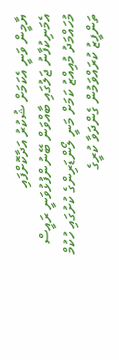ޔާމީން ވަނީ އެކަމަށް ޝުކުރު އަދާކޮށްފައި
އެމަނިކުފާނު ޖަލުގައި ބާއްވަން ބޭނުންފުޅުވަނީ ރައީސް މުހައްމަދު މުއިއްޒު ކަމަށް މަނީ ލޯންޑަރިންގެ ކުށުގައި ހުކުމް ތަންފީޒު ކުރައްވަމުން ގެންދަވާ ކުރީގެ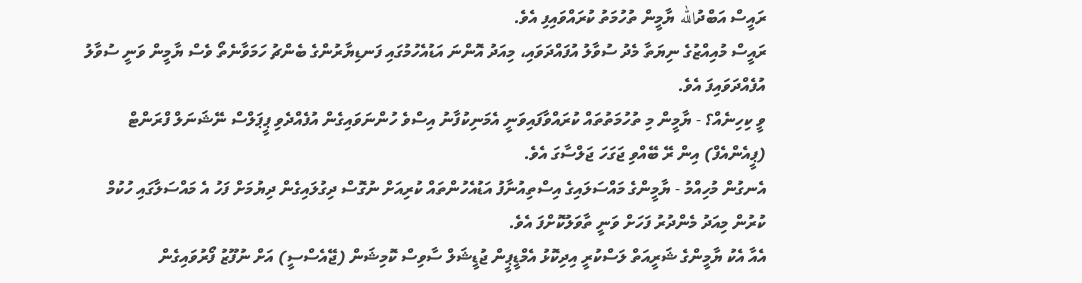ރައީސް އަބްދުالله ޔާމީން ތުހުމަތު ކުރައްވައިފި އެވެ.
ރައީސް މުއިއްޒުގެ ނިޔަތާ މެދު ސުވާލު އުފައްދަވައި، މިއަދު އޮންނަ އަޑުއެހުމުގައި ފަނޑިޔާރުންގެ ބެންޗު ހަމަވާނެތޯ ވެސް ޔާމީން ވަނީ ސުވާލު އުފެއްދަވައިފަ އެވެ.
ވީ ކިހިނެއް؟ - ޔާމީން މި ތުހުމަތުތައް ކުރައްވާފައިވަނީ އެމަނިކުފާނު އިސްވެ ހުންނަވައިގެން އުފެއްދެވި ޕީޕަލްސް ނޭޝަނަލް ފްރަންޓް (ޕީއެންއެފް) އިން ރޭ ބޭއްވި ޖަގަހަ ޖަލްސާގަ އެވެ.
އެނގުން މުހިއްމު - ޔާމީންގެ މައްސަލައިގެ އިސްތިއުނާފު އަޑުއެހުންތައް ކުރިއަށް ނުގޮސް ދިގުލައިގެން ދިޔުމަށް ފަހު އެ މައްސަލާގައި ހުކުމް ކުރުން މިއަދު މެންދުރު ފަހަށް ވަނީ ތާވަލުކޮށްފަ އެވެ.
އެއާ އެކު ޔާމީންގެ ޝަރީއަތް ލަސްކުރީ އިދިކޮޅު އެމްޑީޕީން ޖުޑީޝަލް ސާވިސް ކޮމިޝަން (ޖޭއެސްސީ) އަށް ނުފޫޒު ފޯރުވައިގެން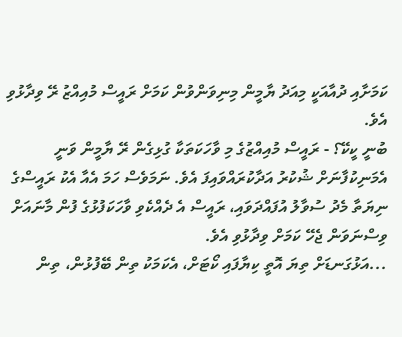ކަމަށާއި ދުއާއަކީ މިއަދު ޔާމީން މިނިވަންވުން ކަމަށް ރައީސް މުއިއްޒު ރޭ ވިދާޅުވި އެވެ.
ބުނީ ކީކޭ؟ - ރައީސް މުއިއްޒުގެ މި ވާހަކަތަކާ ގުޅިގެން ރޭ ޔާމީން ވަނީ އެމަނިކުފާނަށް ޝުކުރު އަދާކުރައްވައިފަ އެވެ. ނަމަވެސް ހަމަ އެއާ އެކު ރައީސްގެ ނިޔަތާ މެދު ސުވާލު އުފައްދަވައި، ރައީސް އެ ދެއްކެވި ވާހަކަފުޅުގެ ފުން މާނައަށް ވިސްނަވަން ޖެހޭ ކަމަށް ވިދާޅުވި އެވެ.
...އަޅުގަނޑަށް ތިޔަ އޮތީ ކިޔާފައި ކޯޓަށް، އެކަމަކު ތިން ބޭފުޅުން، ތިން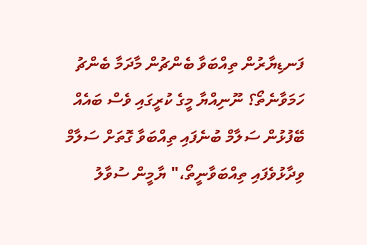ފަނޑިޔާރުން ތިއްބަވާ ބެންޗުން މާދަމާ ބެންޗު ހަމަވާނެތޯ؟ ނޫނިއްޔާ މީގެ ކުރީގައި ވެސް ބައެއް ބޭފުޅުން ސަލާމް ބުނެފައި ތިއްބަވާ ގޮތަށް ސަލާމް ވިދާޅުވެފައި ތިއްބަވާނީތޯ،" ޔާމީން ސުވާލު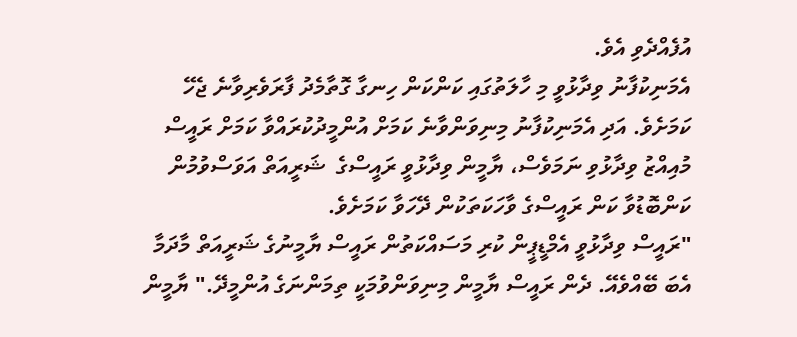އުފެއްދެވި އެވެ.
އެމަނިކުފާނު ވިދާޅުވީ މި ހާލަތުގައި ކަންކަން ހިނގާ ގޮތާމެދު ފާރަވެރިވާނެ ޖެހޭ ކަމަށެވެ. އަދި އެމަނިކުފާނު މިނިވަންވާނެ ކަމަށް އުންމީދުކުރައްވާ ކަމަށް ރައީސް މުއިއްޒު ވިދާޅުވި ނަމަވެސް، ޔާމީން ވިދާޅުވީ ރައީސްގެ  ޝަރީއަތް އަވަސްވުމުން ކަންބޮޑުވާ ކަން ރައީސްގެ ވާހަކަތަކުން ދޭހަވާ ކަމަށެވެ.
"ރައީސް ވިދާޅުވީ އެމްޑީޕީން ކުރި މަސައްކަތުން ރައީސް ޔާމީނުގެ ޝަރީއަތް މާދަމާ އެބަ ބޭއްވެއޭ. ދެން ރައީސް ޔާމީން މިނިވަންވުމަކީ ތިމަންނަގެ އުންމީދޭ." ޔާމީން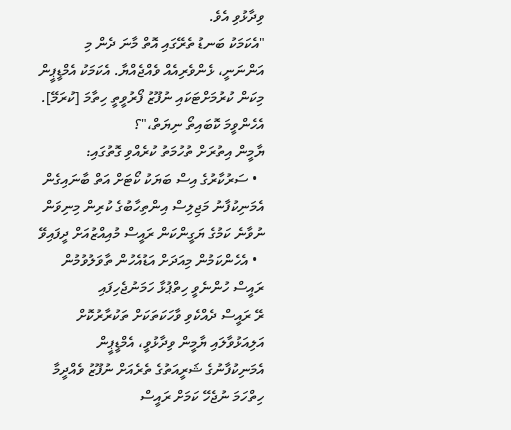ވިދާޅުވި އެވެ.
"އެކަމަކު ބަނޑު ތެރޭގައި އޮތް މާނަ ދެން މި އަންނަނީ، ޅެންވެރިއެއް ވެއްޖެއްޔާ. އެކަމަކު އެމްޑީޕީން މިކަން ކުރުމަށްޓަކައި ނުފޫޒު ފޯރުވީތީ ހިތާމަ [ކުރަމޭ]. އެހެންވީމަ ކޮބައިތޯ ނިޔަތް،"؟
ޔާމީން އިތުރަށް ތުހުމަތު ކުރެއްވި ގޮތުގައި:
  • ސަރުކާރުގެ އިސް ބަޔަކު ކޯޓަށް އަތް ބާނައިގެން އެމަނިކުފާނު މަޖިލިސް އިންތިހާބުގެ ކުރިން މިނިވަން ނުވާނެ ކަމުގެ ޔަގީންކަން ރައީސް މުއިއްޒުއަށް ދީފައިވޭ
  • އެހެންކަމުން މިއަދަށް އަޑުއެހުން ތާވަލުވުމުން ރައީސް ހުންނެވީ ހިތްޕުޅާ ހަމަނުޖެހިފައި
ރޭ ރައީސް ދެއްކެވި ވާހަކަތަކަށް ތަކުރާރުކޮށް އަލިއަޅުވާލައި ޔާމީން ވިދާޅުވީ، އެމްޑީޕީން އެމަނިކުފާނުގެ ޝަރީއަތުގެ ތެރެއަށް ނުފޫޒު ވެއްދީމާ ހިތްހަމަ ނުޖެހޭ ކަމަށް ރައީސް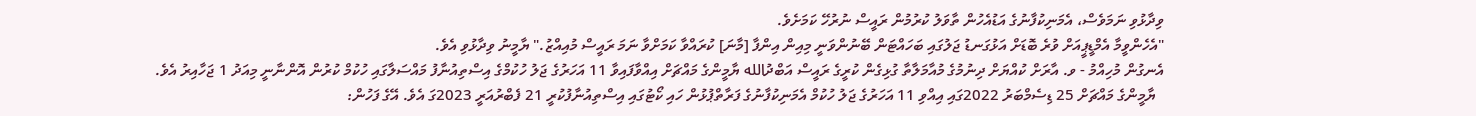ވިދާޅުވި ނަމަވެސް، އެމަނިކުފާނުގެ އަޑުއެހުން ތާވަލު ކުރުމުން ރައީސް ނުރުހޭ ކަމަށެވެ.
"އެހެންވީމާ އެމްޑީޕީއަށް ވުރެ ބޮޑަށް އަޅުގަނޑު ޖަލުގައި ބަހައްޓަން ބޭނުންވަނީ މިއިން އިންފާ [މާނަ] ކުރައްވާ ކަމަށްވާ ނަމަ ރައީސް މުއިއްޒު." ޔާމީނު ވިދާޅުވި އެވެ.
އެނގުން މުހިއްމު - ވ. އާރަށް ކުއްޔަށް ދިނުމުގެ މުއާމަލާތާ ގުޅިގެން ކުރީގެ ރައީސް އަބްދުالله ޔާމީންގެ މައްޗަށް އިއްވާފައިވާ 11 އަހަރުގެ ޖަލު ހުކުމްގެ އިސްތިއުނާފު މައްސަލާގައި ހުކުމް ކުރުން އޮންނާނީ މިއަދު 1 ޖަހާއިރު އެވެ.
  ޔާމީންގެ މައްޗަށް 25 ޑިސެމްބަރު 2022ގައި އިއްވި 11 އަހަރުގެ ޖަލު ހުކުމް އެމަނިކުފާނުގެ ފަރާތްޕުޅުން ހައި ކޯޓުގައި އިސްތިއުނާފުކުރީ 21 ފެބްރުއަރީ 2023ގަ އެވެ. އޭގެ ފަހުން: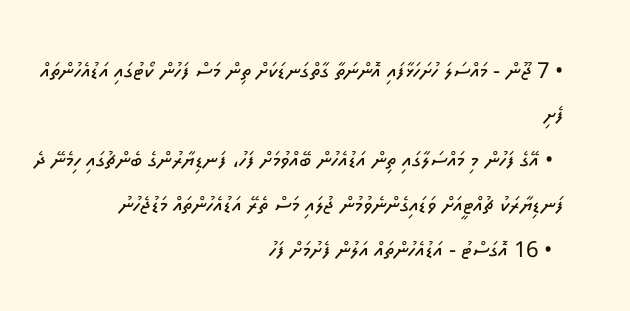• 7 ޖޫން - މައްސަލަ ހުށަހަޅާފައި އޮންނަތާ ގާތްގަނޑަކަށް ތިން މަސް ފަހުން ކޯޓުގައި އަޑުއެހުންތައް ފެށި
  • އޭގެ ފަހުން މި މައްސަލާގައި ތިން އަޑުއެހުން ބޭއްވުމަށް ފަހު، ފަނޑިޔާރުންގެ ބެންޗުގައި ހިމެނޭ ދެ ފަނޑިޔާރަކު ޗުއްޓީއަށް ވަޑައިގެންނެވުމުން ޖުލައި މަސް ތެރޭ އަޑުއެހުންތައް މަޑުޖެހުނު
  • 16 އޮގަސްޓު - އަޑުއެހުންތައް އަލުން ފެށުމަށް ފަހު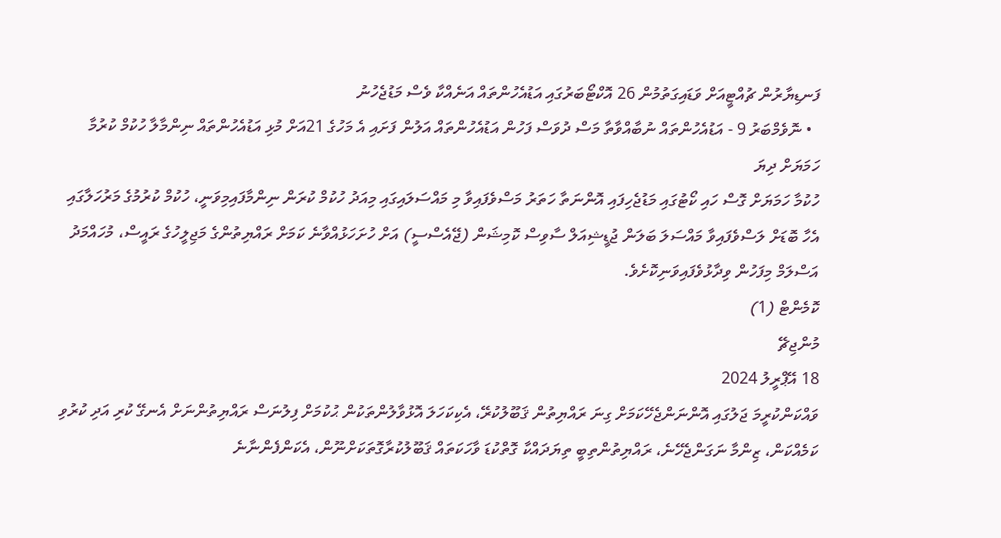ފަނޑިޔާރުން ޗުއްޓީއަށް ވަޑައިގަތުމުން 26 އޮކްޓޯބަރުގައި އަޑުއެހުންތައް އަނެއްކާ ވެސް މަޑުޖެހުނު
  • ނޮވެމްބަރު 9 - އަޑުއެހުންތައް ނުބާއްވާތާ މަސް ދުވަސް ފަހުން އަޑުއެހުންތައް އަލުން ފަށައި އެ މަހުގެ 21އަށް މުޅި އަޑުއެހުންތައް ނިންމާލާ ހުކުމް ކުރުމާ ހަމަޔަށް ދިޔަ
ހުކުމާ ހަމަޔަށް ގޮސް ހައި ކޯޓުގައި މަޑުޖެހިފައި އޮންނަތާ ހަތަރު މަސްވެފައިވާ މި މައްސަލައިގައި މިއަދު ހުކުމް ކުރަން ނިންމާފައިމިވަނީ، ހުކުމް ކުރުމުގެ މަރުހަލާގައި އެހާ ބޮޑަށް ލަސްވެފައިވާ މައްސަލަ ބަލަން ޖުޑީޝިއަލް ސާވިސް ކޮމިޝަން (ޖޭއެސްސީ) އަށް ހުށަހަޅުއްވާނެ ކަމަށް ރައްޔިތުންގެ މަޖިލީހުގެ ރައީސް، މުހައްމަދު އަސްލަމް މިފަހުން ވިދާޅުވެފައިވަނިކޮށެވެ.
ކޮމެންޓް (1)
މުންޖިޗޭ
18 އޭޕްރީލު 2024
ވައްކަންކުރީމަ ޖަލުގައި އޮންނަންޖެހޭކަމަށް ގިނަ ރައްޔިތުން ޤަބޫލުކުރޭ، އެކިކަހަލަ އޮޅުވާލުންތަކުން ޙުކުމަށް ފިލުނަސް ރައްޔިތުންނަށް އެނގޭ ކުރި އަދި ކުރުވި ކަމެއްކަން، ޒިންމާ ނަގަންޖެހޭނެ، ރައްޔިތުންތިބީ ތިޔަދައްކާ ގޮތްކުޑަ ވާހަކަތައް ޤަބޫލުކުރާގޮތަކަށްނޫން، އެކަންފެންނާނެ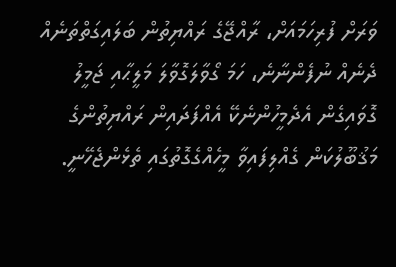ވަރަށް ފުރިހަމައަށް، ރާއްޖޭގެ ރައްޔިތުން ބަލައިގަތްތަނެއް ދެނެއް ނުފެންނާނެ، ހަމަ ގޯވާލަގޮވާލަ މަލީޙާއި ޖަމީލު ގޮވައިގެން އެދެމީހުންނެކޭ އެއްފަދައިން ރައްޔިތުންގެ މަޤުބޫލުކަން ގެއްލިފައިވާ މީހެއްގެގޮތުގައި ތެޅެންޖެހޭނީ.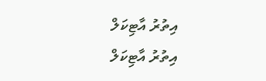އިތުރު އާޓިކަލް
އިތުރު އާޓިކަލް